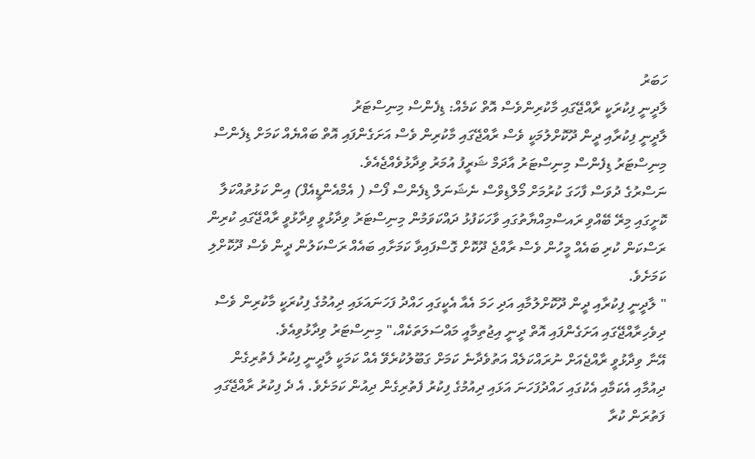ހަބަރު
ލާދީނީ ފިކުރަކީ ރާއްޖޭގައި މާކުރިންވެސް އޮތް ކަމެއް: ޑިފެންސް މިނިސްޓަރު
ލާދީނީ ފިކުރާއި ދީން ދޫކޮށްލުމަކީ ވެސް ރާއްޖޭގައި މާކުރިން ވެސް އަށަގެންފައި އޮތް ބައްޔެއް ކަމަށް ޑިފެންސް މިނިސްޓަރު ޑިފެންސް މިނިސްޓަރު އާދަމް ޝަރީފު އުމަރު ވިދާޅުވެއްޖެއެވެ.
ނަސްރުގެ ދުވަސް ފާހަގަ ކުރުމަށް މޯލްޑިވްސް ނެޝަނަލް ޑިފެންސް ފޯސް ( އެމްއެންޑީއެފް) އިން ކަޅުތުއްކަލާ ކޮށީގައި މިރޭ ބޭއްވި ރައސްމިއްޔާތުގައި ވާހަކަފުޅު ދައްކަވަމުން މިނިސްޓަރު ވިދާޅުވީ ވިދާޅުވީ ރާއްޖޭގައި ކުރިން ރަސްކަން ކުރި ބައެއް މީހުން ވެސް ރާއްޖެ ދޫކޮށް ގޮސްފައިވާ ކަމަށާއި ބައެއް ރަސްކަލުން ދީން ވެސް ދޫކޮށްލި ކަމަށެވެ.
" ލާދީނީ ފިކުރާއި ދީން ދޫކޮށްލުމާއި އަދި ހަމަ އެއާ އެކީގައި ހައްދު ފަހަނައަޅައި ދިއުމުގެ ފިކުރަކީ މާކުރިން ވެސް ދިވެހިރާއްޖޭގައި އަށަގެންފައި އޮތް ދީނީ އިޖުތިމާއީ މައްސަލަތަކެއް،" މިނިސްޓަރު ވިދާޅުވިއެވެ.
އޭނާ ވިދާޅުވީ ރާއްޖެއަށް ނުރައްކަލެއް އަތުވެދާނެ ކަމަށް ގަބޫލުކުރެވޭ އެއް ކަމަކީ ލާދީނީ ފިކުރު ފެތުރިގެން ދިއުމާއި އެކަމާއި އެކުގައި ހައްދުފަހަނަ އަޅައި ދިއުމުގެ ފިކުރު ފެތުރިގެން ދިއުން ކަމަށެވެ. އެ ދެ ފިކުރު ރާއްޖޭގައި ފަތުރަން ކުރާ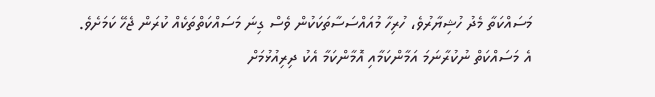މަސައްކަތާ މެދު ހުޝިޔާރުވެ، ހުރިހާ މުއައްސަސާތަކަކުން ވެސް ގިނަ މަސައްކަތްތަކެއް ކުރަން ޖެހޭ ކަމަށެވެ. އެ މަސައްކަތް ނުކުރާނަމަ އަމާންކަމާއި އޮމާންކަމާ އެކު ދިރިއުޅުމަށް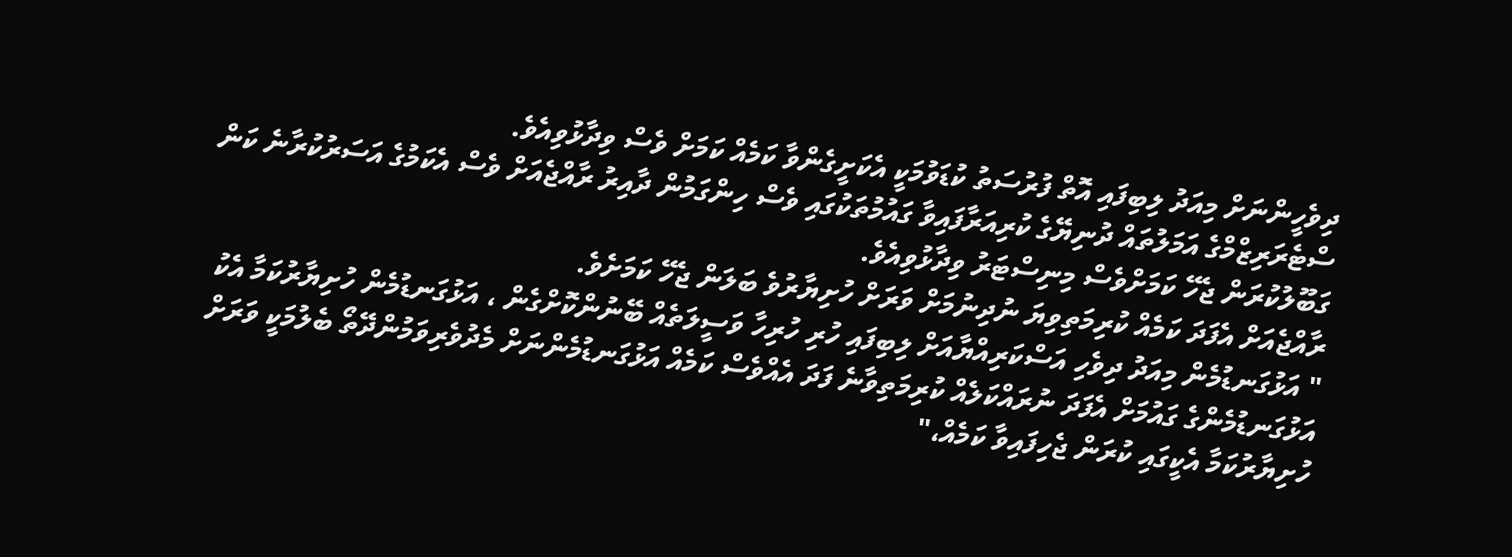ދިވެހީންނަށް މިއަދު ލިބިފައި އޮތް ފުރުސަތު ކުޑަވުމަކީ އެކަށީގެންވާ ކަމެއް ކަމަށް ވެސް ވިދާޅުވިއެވެ.
ސްޓެރަރިޒްމްގެ އަމަލުތައް ދުނިޔޭގެ ކުރިއަރާފައިވާ ގައުމުތަކުގައި ވެސް ހިންގަމުން ދާއިރު ރާއްޖެއަށް ވެސް އެކަމުގެ އަސަރުކުރާނެ ކަން ގަބޫލުކުރަން ޖެހޭ ކަމަށްވެސް މިނިސްޓަރު ވިދާޅުވިއެވެ.
ރާއްޖެއަށް އެފަދަ ކަމެއް ކުރިމަތިވިޔަ ނުދިނުމަށް ވަރަށް ހުށިޔާރުވެ ބަލަން ޖެހޭ ކަމަށެވެ.
" އަޅުގަނޑުމެން މިއަދު ދިވެހި އަސްކަރިއްޔާއަށް ލިބިފައި ހުރި ހުރިހާ ވަސީލަތެއް ބޭނުންކޮށްގެން ، އަޅުގަނޑުމެން ހުށިޔާރުކަމާ އެކު އަޅުގަނޑުމެންގެ ގައުމަށް އެފަދަ ނުރައްކަލެއް ކުރިމަތިވާނެ ފަދަ އެއްވެސް ކަމެއް އަޅުގަނޑުމެންނަށް މެދުވެރިވަމުންދޭތޯ ބެލުމަކީ ވަރަށް ހުށިޔާރުކަމާ އެކީގައި ކުރަން ޖެހިފައިވާ ކަމެއް،"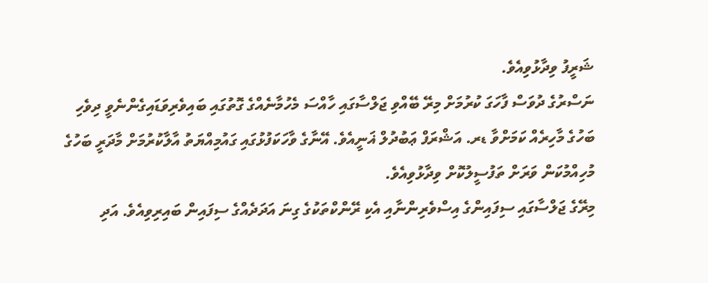ޝަރީފު ވިދާޅުވިއެވެ.
ނަސްރުގެ ދުވަސް ފާހަގަ ކުރުމަށް މިރޭ ބޭއްވި ޖަލްސާގައި ހާއްސަ މެހުމާނެއްގެ ގޮތުގައި ބައިވެރިވަޑައިގެންނެވީ ދިވެހި ބަހުގެ މާހިރެއް ކަމަށްވާ ޑރ. އަޝްރަފް ޢަބުދުލް ޣަނީއެވެ. އޭނާގެ ވާހަކަފުޅުގައި ގައުމިއްޔަތު އާލާކުރުމަށް މާދަރީ ބަހުގެ މުހިއްމުކަން ވަރަށް ތަފުސީލުކޮށް ވިދާޅުވިއެވެ.
މިރޭގެ ޖަލްސާގައި ސިފައިންގެ އިސްވެރިންނާއި އެކި ރޭންކްތަކުގެ ގިނަ އަދަދެއްގެ ސިފައިން ބައިރިވިއެވެ. އަދި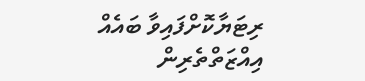ރިޓަޔާކޮށްފައިވާ ބައެއް އިއްޒަތްތެރިން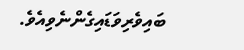ބައިވެރިވަޑައިގެންނެވިއެވެ.